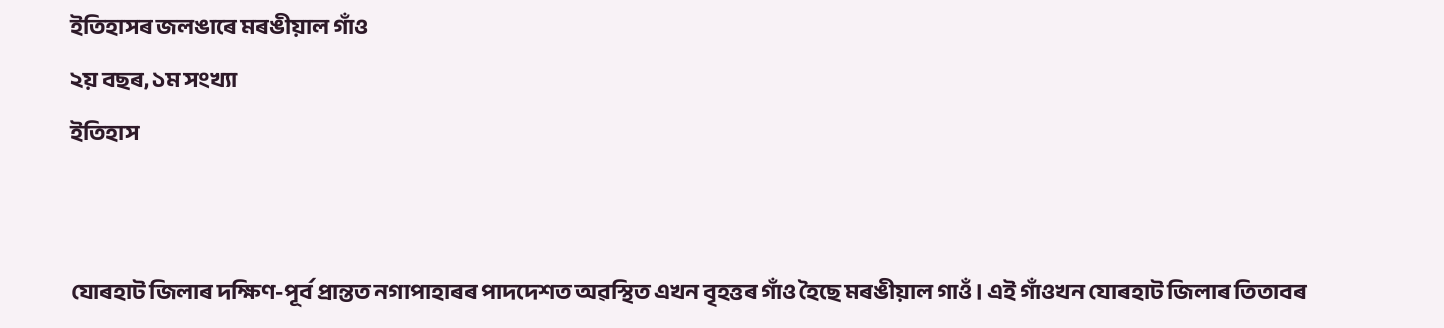ইতিহাসৰ জলঙাৰে মৰঙীয়াল গাঁও
২য় বছৰ, ১ম সংখ্যা
ইতিহাস


যোৰহাট জিলাৰ দক্ষিণ-পূৰ্ব প্ৰান্তত নগাপাহাৰৰ পাদদেশত অৱস্থিত এখন বৃহত্তৰ গাঁও হৈছে মৰঙীয়াল গাওঁ। এই গাঁওখন যোৰহাট জিলাৰ তিতাবৰ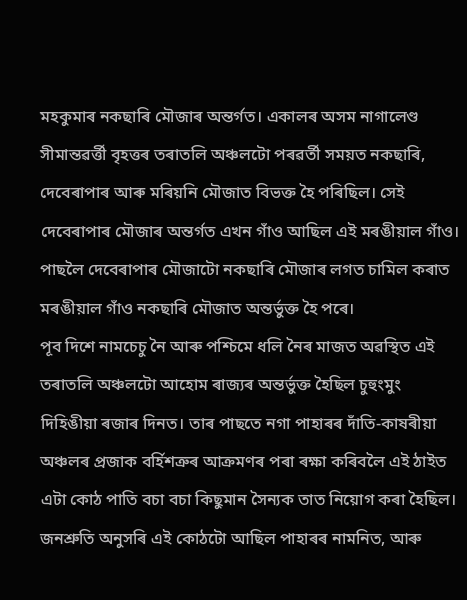মহকুমাৰ নকছাৰি মৌজাৰ অন্তৰ্গত। একালৰ অসম নাগালেণ্ড সীমান্তৱৰ্ত্তী বৃহত্তৰ তৰাতলি অঞ্চলটো পৰৱৰ্তী সময়ত নকছাৰি, দেবেৰাপাৰ আৰু মৰিয়নি মৌজাত বিভক্ত হৈ পৰিছিল। সেই দেবেৰাপাৰ মৌজাৰ অন্তৰ্গত এখন গাঁও আছিল এই মৰঙীয়াল গাঁও। পাছলৈ দেবেৰাপাৰ মৌজাটো নকছাৰি মৌজাৰ লগত চামিল কৰাত মৰঙীয়াল গাঁও নকছাৰি মৌজাত অন্তৰ্ভুক্ত হৈ পৰে।
পূব দিশে নামচেচু নৈ আৰু পশ্চিমে ধলি নৈৰ মাজত অৱস্থিত এই তৰাতলি অঞ্চলটো আহোম ৰাজ্যৰ অন্তৰ্ভুক্ত হৈছিল চুহুংমুং দিহিঙীয়া ৰজাৰ দিনত। তাৰ পাছতে নগা পাহাৰৰ দাঁতি-কাষৰীয়া অঞ্চলৰ প্ৰজাক বৰ্হিশত্ৰুৰ আক্ৰমণৰ পৰা ৰক্ষা কৰিবলৈ এই ঠাইত এটা কোঠ পাতি বচা বচা কিছুমান সৈন্যক তাত নিয়োগ কৰা হৈছিল। জনশ্ৰুতি অনুসৰি এই কোঠটো আছিল পাহাৰৰ নামনিত, আৰু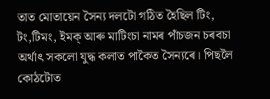তাত মোতায়েন সৈন্য দলটো গঠিত হৈছিল টিং, টং,টিমং, ইমক্ আৰু মাটিংচা নামৰ পাঁচজন চৰবচা অৰ্থাৎ সকলো যুদ্ধ কলাত পাকৈত সৈন্যৰে। পিছলৈ কোঠটোত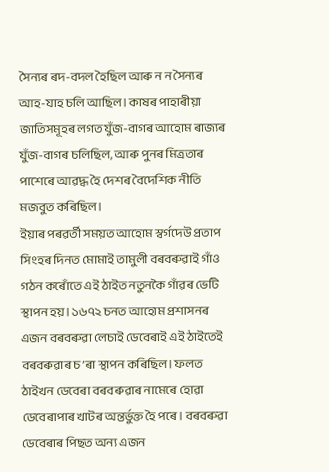সৈন্যৰ ৰদ-বদল হৈছিল আৰু ন ন সৈন্যৰ আহ-যাহ চলি আছিল। কাষৰ পাহাৰীয়া জাতিসমূহৰ লগত যুঁজ-বাগৰ আহোম ৰাজ্যৰ যুঁজ-বাগৰ চলিছিল, আৰু পুনৰ মিত্ৰতাৰ পাশেৰে আৱদ্ধ হৈ দেশৰ বৈদেশিক নীতি মজবুত কৰিছিল।
ইয়াৰ পৰৱৰ্তী সময়ত আহোম স্বৰ্গদেউ প্ৰতাপ সিংহৰ দিনত মোমাই তামুলী বৰবৰুৱাই গাঁও গঠন কৰোঁতে এই ঠাইত নতুনকৈ গাঁৱৰ ভেটি স্থাপন হয়। ১৬৭২ চনত আহোম প্ৰশাসনৰ এজন বৰবৰুৱা লেচাই ডেবেৰাই এই ঠাইতেই বৰবৰুৱাৰ চ’ৰা স্থাপন কৰিছিল। ফলত ঠাইখন ডেবেৰা বৰবৰুৱাৰ নামেৰে হোৱা ডেবেৰাপাৰ খাটৰ অন্তৰ্ভুক্ত হৈ পৰে। বৰবৰুৱা ডেবেৰাৰ পিছত অন্য এজন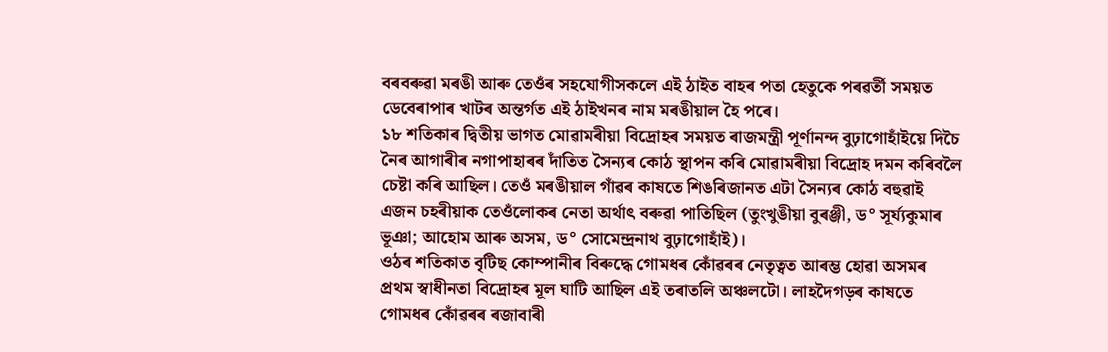বৰবৰুৱা মৰঙী আৰু তেওঁৰ সহযোগীসকলে এই ঠাইত বাহৰ পতা হেতুকে পৰৱৰ্তী সময়ত ডেবেৰাপাৰ খাটৰ অন্তৰ্গত এই ঠাইখনৰ নাম মৰঙীয়াল হৈ পৰে।
১৮ শতিকাৰ দ্বিতীয় ভাগত মোৱামৰীয়া বিদ্ৰোহৰ সময়ত ৰাজমন্ত্ৰী পূৰ্ণানন্দ বুঢ়াগোহাঁইয়ে দিচৈ নৈৰ আগাৰীৰ নগাপাহাৰৰ দাঁতিত সৈন্যৰ কোঠ স্থাপন কৰি মোৱামৰীয়া বিদ্ৰোহ দমন কৰিবলৈ চেষ্টা কৰি আছিল। তেওঁ মৰঙীয়াল গাঁৱৰ কাষতে শিঙৰিজানত এটা সৈন্যৰ কোঠ বহুৱাই এজন চহৰীয়াক তেওঁলোকৰ নেতা অৰ্থাৎ বৰুৱা পাতিছিল (তুংখুঙীয়া বুৰঞ্জী, ড° সূৰ্য্যকুমাৰ ভূঞা; আহোম আৰু অসম, ড° সোমেন্দ্ৰনাথ বুঢ়াগোহাঁই)।
ওঠৰ শতিকাত বৃটিছ কোম্পানীৰ বিৰুদ্ধে গোমধৰ কোঁৱৰৰ নেতৃত্বত আৰম্ভ হোৱা অসমৰ প্ৰথম স্বাধীনতা বিদ্ৰোহৰ মূল ঘাটি আছিল এই তৰাতলি অঞ্চলটো। লাহদৈগড়ৰ কাষতে গোমধৰ কোঁৱৰৰ ৰজাবাৰী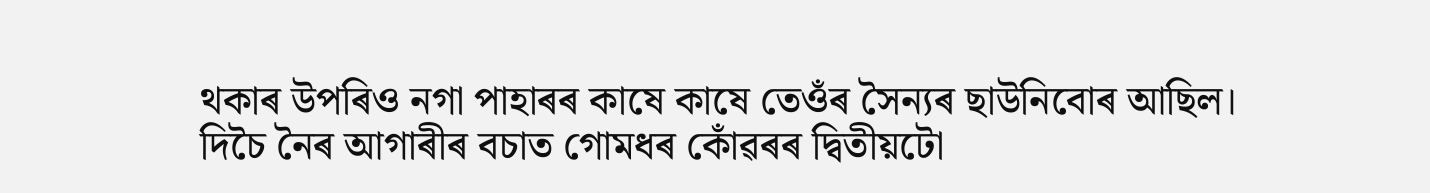থকাৰ উপৰিও নগা পাহাৰৰ কাষে কাষে তেওঁৰ সৈন্যৰ ছাউনিবোৰ আছিল। দিচৈ নৈৰ আগাৰীৰ বচাত গোমধৰ কোঁৱৰৰ দ্বিতীয়টো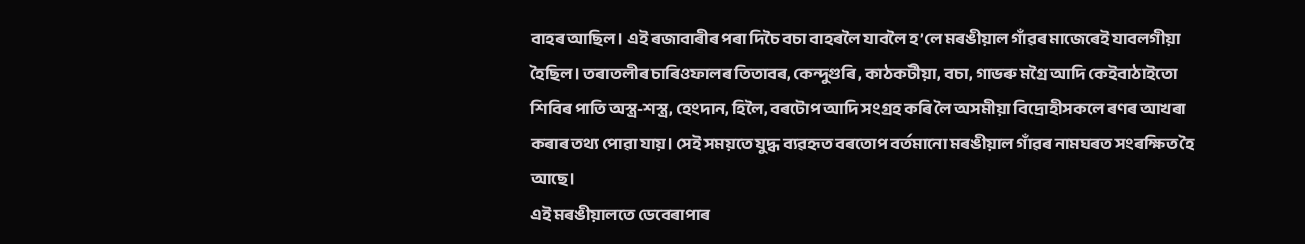বাহৰ আছিল। এই ৰজাবাৰীৰ পৰা দিচৈ বচা বাহৰলৈ যাবলৈ হ’লে মৰঙীয়াল গাঁৱৰ মাজেৰেই যাবলগীয়া হৈছিল। তৰাতলীৰ চাৰিওফালৰ তিতাবৰ, কেন্দুগুৰি , কাঠকটীয়া, বচা, গাভৰু মগ্ৰৈ আদি কেইবাঠাইতো শিবিৰ পাতি অস্ত্ৰ-শস্ত্ৰ, হেংদান, হিলৈ, বৰটোপ আদি সংগ্ৰহ কৰি লৈ অসমীয়া বিদ্ৰোহীসকলে ৰণৰ আখৰা কৰাৰ তথ্য পোৱা যায়। সেই সময়তে যুদ্ধ ব্যৱহৃত বৰতোপ বৰ্তমানো মৰঙীয়াল গাঁৱৰ নামঘৰত সংৰক্ষিত হৈ আছে।
এই মৰঙীয়ালতে ডেবেৰাপাৰ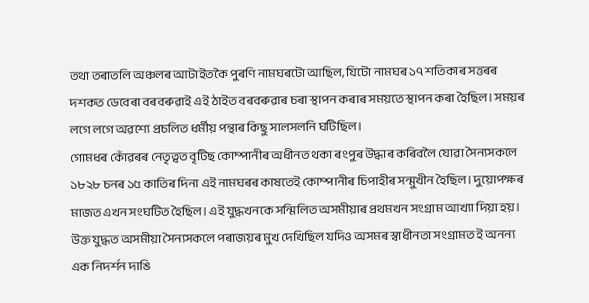তথা তৰাতলি অঞ্চলৰ আটাইতকৈ পুৰণি নামঘৰটো আছিল, যিটো নামঘৰ ১৭ শতিকাৰ সত্তৰৰ দশকত ডেবেৰা বৰবৰুৱাই এই ঠাইত বৰবৰুৱাৰ চৰা স্থাপন কৰাৰ সময়তে স্থাপন কৰা হৈছিল। সময়ৰ লগে লগে অৱশ্যে প্ৰচলিত ধৰ্মীয় পন্থাৰ কিছু সালসলনি ঘটিছিল।
গোমধৰ কোঁৱৰৰ নেতৃত্বত বৃটিছ কোম্পানীৰ অধীনত থকা ৰংপুৰ উদ্ধাৰ কৰিবলৈ যোৱা সৈন্যসকলে ১৮২৮ চনৰ ১৫ কাতিৰ দিনা এই নামঘৰৰ কাষতেই কোম্পানীৰ চিপাহীৰ সন্মুখীন হৈছিল। দুয়োপক্ষৰ মাজত এখন সংঘটিত হৈছিল। এই যুদ্ধখনকে সন্মিলিত অসমীয়াৰ প্ৰথমখন সংগ্ৰাম আখ্যা দিয়া হয়। উক্ত যুদ্ধত অসমীয়া সৈন্যসকলে পৰাজয়ৰ মুখ দেখিছিল যদিও অসমৰ স্বাধীনতা সংগ্ৰামত ই অনন্য এক নিদৰ্শন দাঙি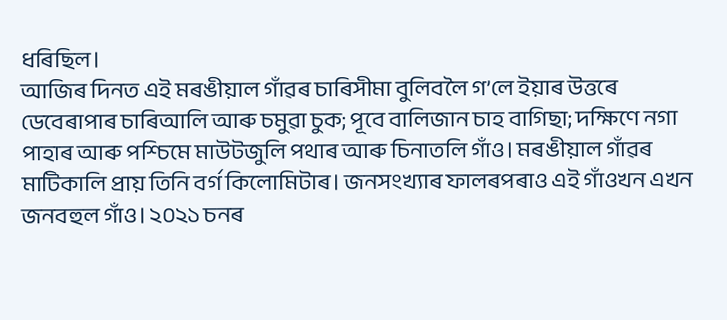ধৰিছিল।
আজিৰ দিনত এই মৰঙীয়াল গাঁৱৰ চাৰিসীমা বুলিবলৈ গ’লে ইয়াৰ উত্তৰে ডেবেৰাপাৰ চাৰিআলি আৰু চমুৱা চুক; পূবে বালিজান চাহ বাগিছা; দক্ষিণে নগা পাহাৰ আৰু পশ্চিমে মাউটজুলি পথাৰ আৰু চিনাতলি গাঁও। মৰঙীয়াল গাঁৱৰ মাটিকালি প্ৰায় তিনি বৰ্গ কিলোমিটাৰ। জনসংখ্যাৰ ফালৰপৰাও এই গাঁওখন এখন জনবহুল গাঁও। ২০২১ চনৰ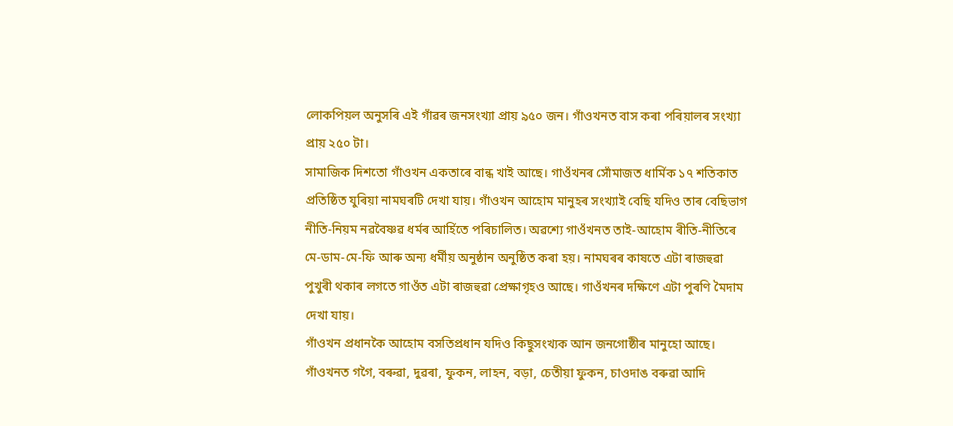লোকপিয়ল অনুসৰি এই গাঁৱৰ জনসংখ্যা প্ৰায় ৯৫০ জন। গাঁওখনত বাস কৰা পৰিয়ালৰ সংখ্যা প্ৰায় ২৫০ টা।
সামাজিক দিশতো গাঁওখন একতাৰে বান্ধ খাই আছে। গাওঁখনৰ সোঁমাজত ধাৰ্মিক ১৭ শতিকাত প্ৰতিষ্ঠিত যুৰিয়া নামঘৰটি দেখা যায়। গাঁওখন আহোম মানুহৰ সংখ্যাই বেছি যদিও তাৰ বেছিভাগ নীতি-নিয়ম নৱবৈষ্ণৱ ধৰ্মৰ আৰ্হিতে পৰিচালিত। অৱশ্যে গাওঁখনত তাই-আহোম ৰীতি-নীতিৰে মে-ডাম-মে-ফি আৰু অন্য ধৰ্মীয় অনুষ্ঠান অনুষ্ঠিত কৰা হয়। নামঘৰৰ কাষতে এটা ৰাজহুৱা পুখুৰী থকাৰ লগতে গাওঁত এটা ৰাজহুৱা প্ৰেক্ষাগৃহও আছে। গাওঁখনৰ দক্ষিণে এটা পুৰণি মৈদাম দেখা যায়।
গাঁওখন প্ৰধানকৈ আহোম বসতিপ্ৰধান যদিও কিছুসংখ্যক আন জনগোষ্ঠীৰ মানুহো আছে। গাঁওখনত গগৈ, বৰুৱা, দুৱৰা, ফুকন, লাহন, বড়া, চেতীয়া ফুকন, চাওদাঙ বৰুৱা আদি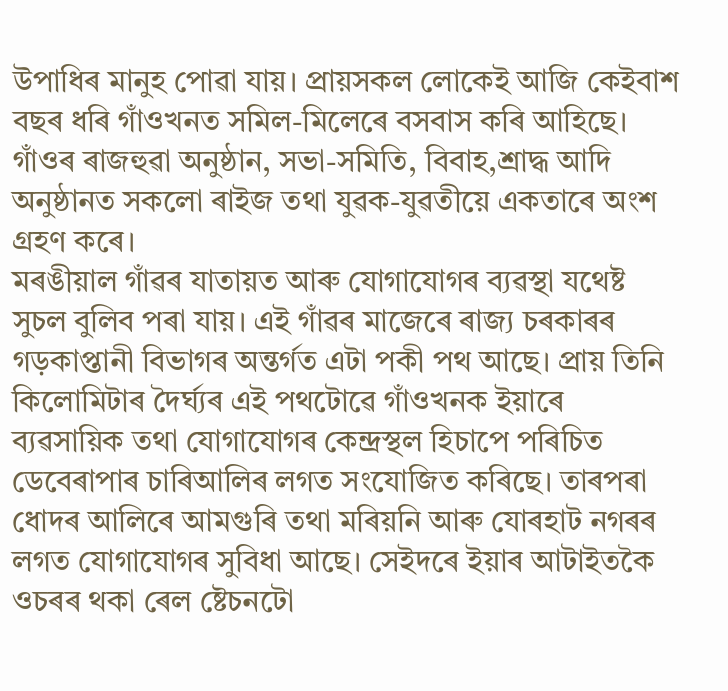উপাধিৰ মানুহ পোৱা যায়। প্ৰায়সকল লোকেই আজি কেইবাশ বছৰ ধৰি গাঁওখনত সমিল-মিলেৰে বসবাস কৰি আহিছে। গাঁওৰ ৰাজহুৱা অনুষ্ঠান, সভা-সমিতি, বিবাহ,শ্ৰাদ্ধ আদি অনুষ্ঠানত সকলো ৰাইজ তথা যুৱক-যুৱতীয়ে একতাৰে অংশ গ্ৰহণ কৰে।
মৰঙীয়াল গাঁৱৰ যাতায়ত আৰু যোগাযোগৰ ব্যৱস্থা যথেষ্ট সুচল বুলিব পৰা যায়। এই গাঁৱৰ মাজেৰে ৰাজ্য চৰকাৰৰ গড়কাপ্তানী বিভাগৰ অন্তৰ্গত এটা পকী পথ আছে। প্ৰায় তিনি কিলোমিটাৰ দৈৰ্ঘ্যৰ এই পথটোৱে গাঁওখনক ইয়াৰে ব্যৱসায়িক তথা যোগাযোগৰ কেন্দ্ৰস্থল হিচাপে পৰিচিত ডেবেৰাপাৰ চাৰিআলিৰ লগত সংযোজিত কৰিছে। তাৰপৰা ধোদৰ আলিৰে আমগুৰি তথা মৰিয়নি আৰু যোৰহাট নগৰৰ লগত যোগাযোগৰ সুবিধা আছে। সেইদৰে ইয়াৰ আটাইতকৈ ওচৰৰ থকা ৰেল ষ্টেচনটো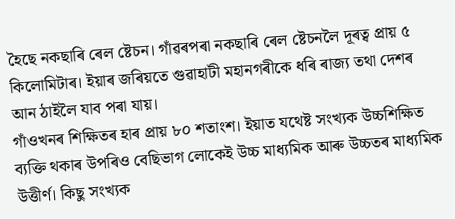হৈছে নকছাৰি ৰেল ষ্টেচন। গাঁৱৰপৰা নকছাৰি ৰেল ষ্টেচনলৈ দূৰত্ব প্ৰায় ৫ কিলোমিটাৰ। ইয়াৰ জৰিয়তে গুৱাহাটী মহানগৰীকে ধৰি ৰাজ্য তথা দেশৰ আন ঠাইলৈ যাব পৰা যায়।
গাঁওখনৰ শিক্ষিতৰ হাৰ প্ৰায় ৮০ শতাংশ। ইয়াত যথেষ্ট সংখ্যক উচ্চশিক্ষিত ব্যক্তি থকাৰ উপৰিও বেছিভাগ লোকেই উচ্চ মাধ্যমিক আৰু উচ্চতৰ মাধ্যমিক উত্তীৰ্ণ। কিছু সংখ্যক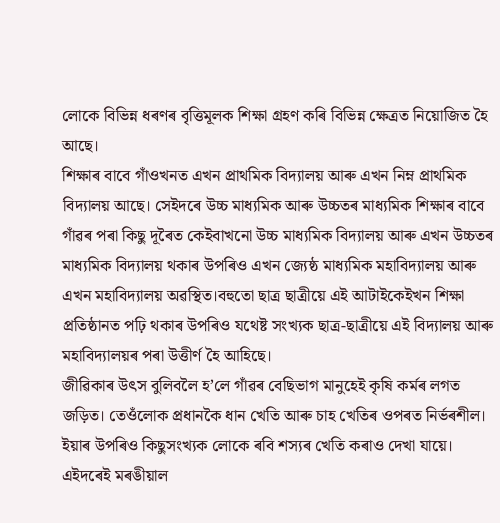লোকে বিভিন্ন ধৰণৰ বৃত্তিমূলক শিক্ষা গ্ৰহণ কৰি বিভিন্ন ক্ষেত্ৰত নিয়োজিত হৈ আছে।
শিক্ষাৰ বাবে গাঁওখনত এখন প্ৰাথমিক বিদ্যালয় আৰু এখন নিম্ন প্ৰাথমিক বিদ্যালয় আছে। সেইদৰে উচ্চ মাধ্যমিক আৰু উচ্চতৰ মাধ্যমিক শিক্ষাৰ বাবে গাঁৱৰ পৰা কিছু দূৰৈত কেইবাখনো উচ্চ মাধ্যমিক বিদ্যালয় আৰু এখন উচ্চতৰ মাধ্যমিক বিদ্যালয় থকাৰ উপৰিও এখন জ্যেষ্ঠ মাধ্যমিক মহাবিদ্যালয় আৰু এখন মহাবিদ্যালয় অৱস্থিত।বহুতো ছাত্ৰ ছাত্ৰীয়ে এই আটাইকেইখন শিক্ষা প্ৰতিষ্ঠানত পঢ়ি থকাৰ উপৰিও যথেষ্ট সংখ্যক ছাত্ৰ-ছাত্ৰীয়ে এই বিদ্যালয় আৰু মহাবিদ্যালয়ৰ পৰা উত্তীৰ্ণ হৈ আহিছে।
জীৱিকাৰ উৎস বুলিবলৈ হ’লে গাঁৱৰ বেছিভাগ মানুহেই কৃষি কৰ্মৰ লগত জড়িত। তেওঁলোক প্ৰধানকৈ ধান খেতি আৰু চাহ খেতিৰ ওপৰত নিৰ্ভৰশীল। ইয়াৰ উপৰিও কিছুসংখ্যক লোকে ৰবি শস্যৰ খেতি কৰাও দেখা যায়ে।
এইদৰেই মৰঙীয়াল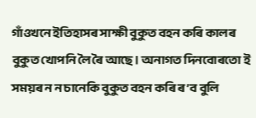গাঁওখনে ইতিহাসৰ সাক্ষী বুকুত বহন কৰি কালৰ বুকুত খোপনি লৈ ৰৈ আছে। অনাগত দিনবোৰতো ই সময়ৰ ন ন চানেকি বুকুত বহন কৰি ৰ’ব বুলি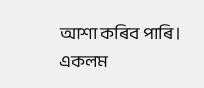আশা কৰিব পাৰি।
একলম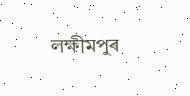লক্ষীমপুৰ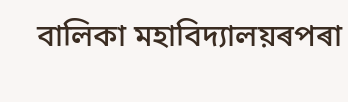বালিকা মহাবিদ্যালয়ৰপৰা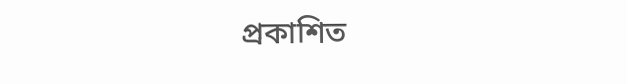প্ৰকাশিত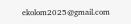ekolom2025@gmail.com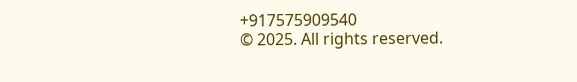+917575909540
© 2025. All rights reserved.